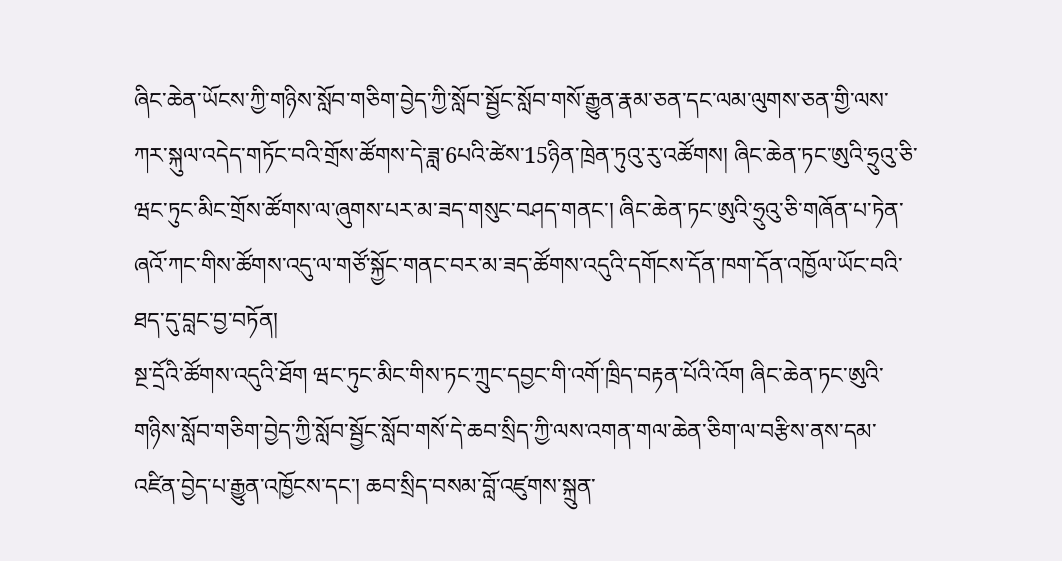ཞིང་ཆེན་ཡོངས་ཀྱི་གཉིས་སློབ་གཅིག་བྱེད་ཀྱི་སློབ་སྦྱོང་སློབ་གསོ་རྒྱུན་རྣམ་ཅན་དང་ལམ་ལུགས་ཅན་གྱི་ལས་ཀར་སྐུལ་འདེད་གཏོང་བའི་གྲོས་ཚོགས་དེ་ཟླ་6པའི་ཚེས་15ཉིན་ཁྲེན་ཏུའུ་རུ་འཚོགས། ཞིང་ཆེན་ཏང་ཨུའི་ཧྲུའུ་ཅི་ཝང་ཏུང་མིང་གྲོས་ཚོགས་ལ་ཞུགས་པར་མ་ཟད་གསུང་བཤད་གནང་། ཞིང་ཆེན་ཏང་ཨུའི་ཧྲུའུ་ཅི་གཞོན་པ་ཏེན་ཞའོ་ཀང་གིས་ཚོགས་འདུ་ལ་གཙོ་སྐྱོང་གནང་བར་མ་ཟད་ཚོགས་འདུའི་དགོངས་དོན་ཁག་དོན་འཁྱོལ་ཡོང་བའི་ཐད་དུ་བླང་བྱ་བཏོན།
སྔ་དྲོའི་ཚོགས་འདུའི་ཐོག ཝང་ཏུང་མིང་གིས་ཏང་ཀྲུང་དབྱང་གི་འགོ་ཁྲིད་བརྟན་པོའི་འོག ཞིང་ཆེན་ཏང་ཨུའི་གཉིས་སློབ་གཅིག་བྱེད་ཀྱི་སློབ་སྦྱོང་སློབ་གསོ་དེ་ཆབ་སྲིད་ཀྱི་ལས་འགན་གལ་ཆེན་ཅིག་ལ་བརྩིས་ནས་དམ་འཛིན་བྱེད་པ་རྒྱུན་འཁྱོངས་དང་། ཆབ་སྲིད་བསམ་བློ་འཛུགས་སྐྲུན་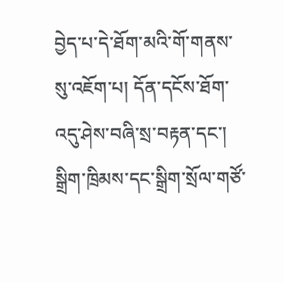བྱེད་པ་དེ་ཐོག་མའི་གོ་གནས་སུ་འཇོག་པ། དོན་དངོས་ཐོག་འདུ་ཤེས་བཞི་སྲ་བརྟན་དང་། སྒྲིག་ཁྲིམས་དང་སྒྲིག་སྲོལ་གཙོ་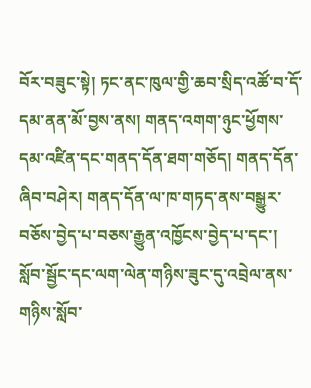བོར་བཟུང་སྟེ། ཏང་ནང་ཁུལ་གྱི་ཆབ་སྲིད་འཚོ་བ་དོ་དམ་ནན་མོ་བྱས་ནས། གནད་འགག་ཉུང་ཕྱོགས་དམ་འཛིན་དང་གནད་དོན་ཐག་གཅོད། གནད་དོན་ཞིབ་བཤེར། གནད་དོན་ལ་ཁ་གཏད་ནས་བསྒྱུར་བཅོས་བྱེད་པ་བཅས་རྒྱུན་འཁྱོངས་བྱེད་པ་དང་། སློབ་སྦྱོང་དང་ལག་ལེན་གཉིས་ཟུང་དུ་འབྲེལ་ནས་གཉིས་སློབ་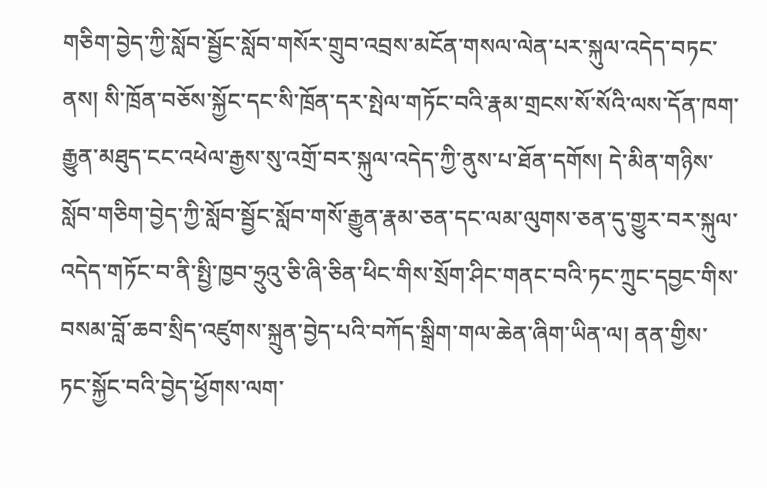གཅིག་བྱེད་ཀྱི་སློབ་སྦྱོང་སློབ་གསོར་གྲུབ་འབྲས་མངོན་གསལ་ལེན་པར་སྐུལ་འདེད་བཏང་ནས། སི་ཁྲོན་བཅོས་སྐྱོང་དང་སི་ཁྲོན་དར་སྤེལ་གཏོང་བའི་རྣམ་གྲངས་སོ་སོའི་ལས་དོན་ཁག་རྒྱུན་མཐུད་ངང་འཕེལ་རྒྱས་སུ་འགྲོ་བར་སྐུལ་འདེད་ཀྱི་ནུས་པ་ཐོན་དགོས། དེ་མིན་གཉིས་སློབ་གཅིག་བྱེད་ཀྱི་སློབ་སྦྱོང་སློབ་གསོ་རྒྱུན་རྣམ་ཅན་དང་ལམ་ལུགས་ཅན་དུ་གྱུར་བར་སྐུལ་འདེད་གཏོང་བ་ནི་སྤྱི་ཁྱབ་ཧྲུའུ་ཅི་ཞི་ཅིན་ཕིང་གིས་སྲོག་ཤིང་གནང་བའི་ཏང་ཀྲུང་དབྱང་གིས་བསམ་བློ་ཆབ་སྲིད་འཛུགས་སྐྲུན་བྱེད་པའི་བཀོད་སྒྲིག་གལ་ཆེན་ཞིག་ཡིན་ལ། ནན་གྱིས་ཏང་སྐྱོང་བའི་བྱེད་ཕྱོགས་ལག་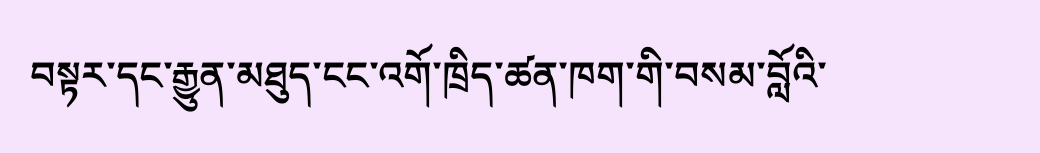བསྟར་དང་རྒྱུན་མཐུད་ངང་འགོ་ཁྲིད་ཚན་ཁག་གི་བསམ་བློའི་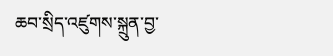ཆབ་སྲིད་འཛུགས་སྐྲུན་བྱ་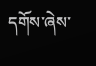དགོས་ཞེས་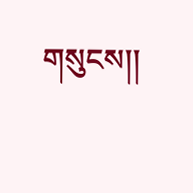གསུངས།།